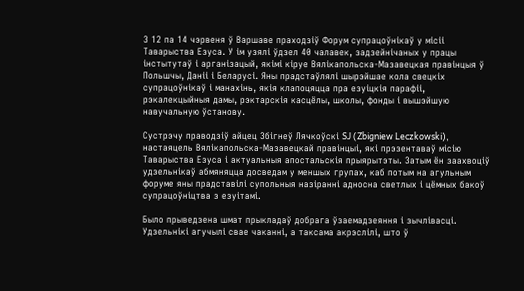З 12 па 14 чэрвеня ў Варшаве праходзіў Форум супрацоўнікаў у місіі Таварыства Езуса. У ім узялі ўдзел 40 чалавек, задзейнічаных у працы інстытутаў і арганізацый, якімі кіруе Вялікапольска-Мазавецкая правінцыя ў Польшчы, Даніі і Беларусі. Яны прадстаўлялі шырэйшае кола свецкіх супрацоўнікаў і манахінь, якія клапоцяцца пра езуіцкія парафіі, рэкалекцыйныя дамы, рэктарскія касцёлы, школы, фонды і вышэйшую навучальную ўстанову.

Сустрэчу праводзіў айцец Збігнеў Лячкоўскі SJ (Zbigniew Leczkowski), настаяцель Вялікапольска-Мазавецкай правінцыі, які прэзентаваў місію Таварыства Езуса і актуальныя апостальскія прыярытэты. Затым ён заахвоціў удзельнікаў абмяняцца досведам у меншых групах, каб потым на агульным форуме яны прадставілі супольныя назіранні адносна светлых і цёмных бакоў супрацоўніцтва з езуітамі.

Было прыведзена шмат прыкладаў добрага ўзаемадзеяння і зычлівасці. Удзельнікі агучылі свае чаканні, а таксама акрэслілі, што ў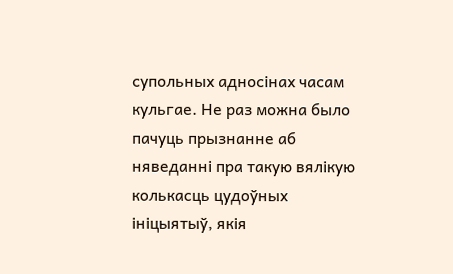супольных адносінах часам кульгае. Не раз можна было пачуць прызнанне аб няведанні пра такую вялікую колькасць цудоўных ініцыятыў, якія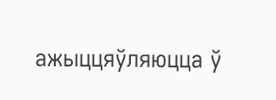ажыццяўляюцца ў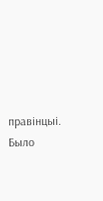правінцыі. Было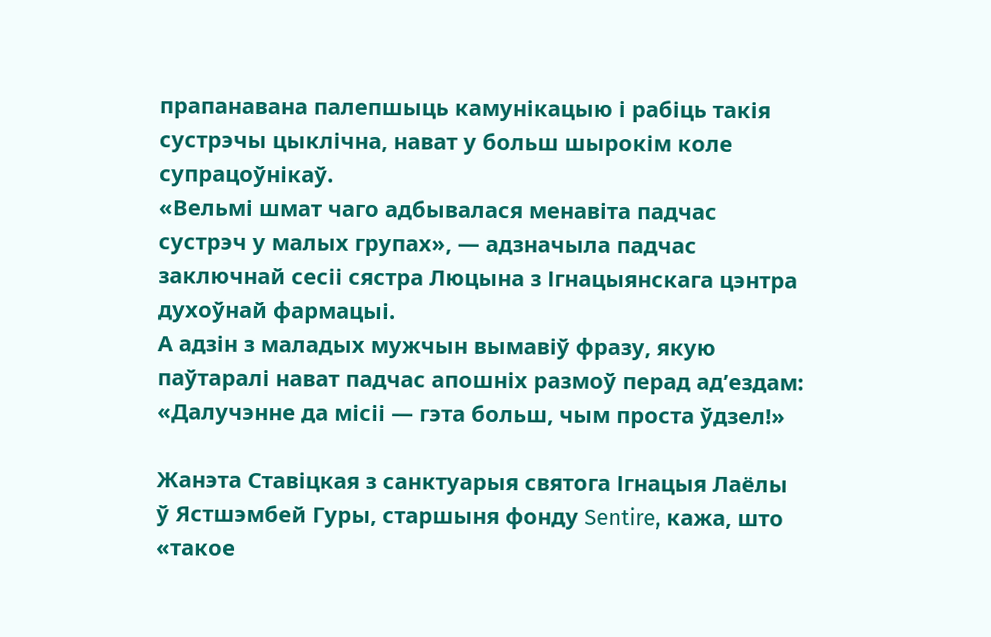прапанавана палепшыць камунікацыю і рабіць такiя сустрэчы цыклічна, нават у больш шырокім коле супрацоўнікаў.
«Вельмі шмат чаго адбывалася менавіта падчас сустрэч у малых групах», — адзначыла падчас заключнай сесіі сястра Люцына з Ігнацыянскага цэнтра духоўнай фармацыі.
А адзін з маладых мужчын вымавіў фразу, якую паўтаралі нават падчас апошніх размоў перад ад’ездам:
«Далучэнне да місіі — гэта больш, чым проста ўдзел!»

Жанэта Ставіцкая з санктуарыя святога Ігнацыя Лаёлы ў Ястшэмбей Гуры, старшыня фонду Sentire, кажа, што «такое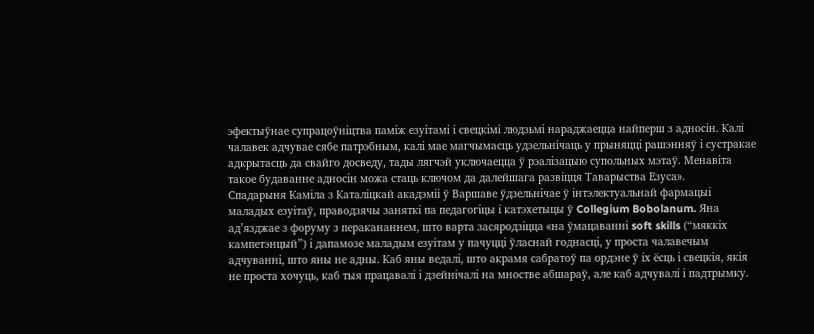эфектыўнае супрацоўніцтва паміж езуітамі і свецкімі людзьмі нараджаецца найперш з адносін. Калі чалавек адчувае сябе патрэбным, калі мае магчымасць удзельнічаць у прыняцці рашэнняў і сустракае адкрытасць да свайго досведу, тады лягчэй уключаецца ў рэалізацыю супольных мэтаў. Менавіта такое будаванне адносін можа стаць ключом да далейшага развіцця Таварыства Езуса».
Спадарыня Каміла з Каталіцкай акадэміі ў Варшаве ўдзельнічае ў інтэлектуальнай фармацыі маладых езуітаў, праводзячы заняткі па педагогіцы і катэхетыцы ў Collegium Bobolanum. Яна ад’язджае з форуму з перакананнем, што варта засяродзіцца «на ўмацаванні soft skills (“мяккіх кампетэнцый”) і дапамозе маладым езуітам у пачуцці ўласнай годнасці, у проста чалавечым адчуванні, што яны не адны. Каб яны ведалі, што акрамя сабратоў па ордэне ў іх ёсць і свецкія, якія не проста хочуць, каб тыя працавалі і дзейнічалі на мностве абшараў, але каб адчувалі і падтрымку.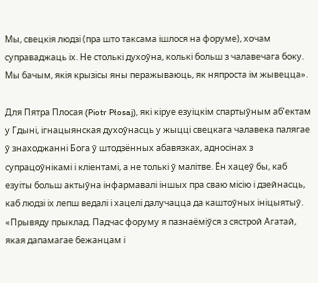Мы, свецкія людзі (пра што таксама ішлося на форуме), хочам суправаджаць іх. Не столькі духоўна, колькі больш з чалавечага боку. Мы бачым, якія крызісы яны перажываюць, як няпроста ім жывецца».

Для Пятра Плосая (Piotr Płosaj), які кіруе езуіцкім спартыўным аб’ектам у Гдыні, ігнацыянская духоўнасць у жыцці свецкага чалавека палягае ў знаходжанні Бога ў штодзённых абавязках, адносінах з супрацоўнікамі і кліентамі, а не толькі ў малітве. Ён хацеў бы, каб езуіты больш актыўна інфармавалі іншых пра сваю місію і дзейнасць, каб людзі іх лепш ведалі і хацелі далучацца да каштоўных ініцыятыў.
«Прывяду прыклад. Падчас форуму я пазнаёміўся з сястрой Агатай, якая дапамагае бежанцам і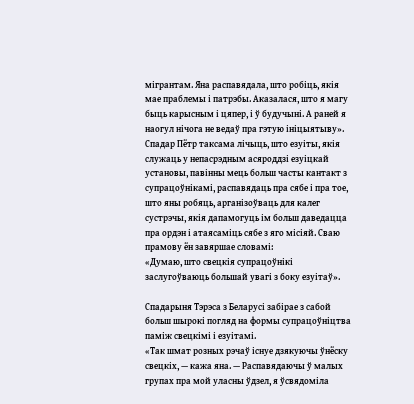мігрантам. Яна распавядала, што робіць, якія мае праблемы і патрэбы. Аказалася, што я магу быць карысным і цяпер, і ў будучыні. А раней я наогул нічога не ведаў пра гэтую ініцыятыву».
Спадар Пётр таксама лічыць, што езуіты, якія служаць у непасрэдным асяроддзі езуіцкай установы, павінны мець больш часты кантакт з супрацоўнікамі, распавядаць пра сябе і пра тое, што яны робяць, арганізоўваць для калег сустрэчы, якія дапамогуць ім больш даведацца пра ордэн і атаясаміць сябе з яго місіяй. Сваю прамову ён завяршае словамі:
«Думаю, што свецкія супрацоўнікі заслугоўваюць большай увагі з боку езуітаў».

Спадарыня Тэрэса з Беларусі забірае з сабой больш шырокі погляд на формы супрацоўніцтва паміж свецкімі і езуітамі.
«Так шмат розных рэчаў існуе дзякуючы ўнёску свецкіх, — кажа яна. — Распавядаючы ў малых групах пра мой уласны ўдзел, я ўсвядоміла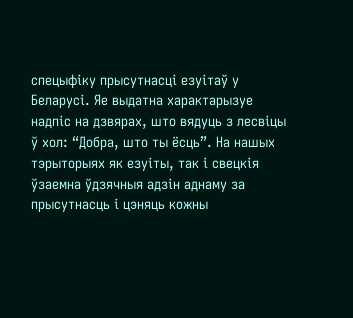спецыфіку прысутнасці езуітаў у Беларусі. Яе выдатна характарызуе надпіс на дзвярах, што вядуць з лесвіцы ў хол: “Добра, што ты ёсць”. На нашых тэрыторыях як езуіты, так і свецкія ўзаемна ўдзячныя адзін аднаму за прысутнасць і цэняць кожны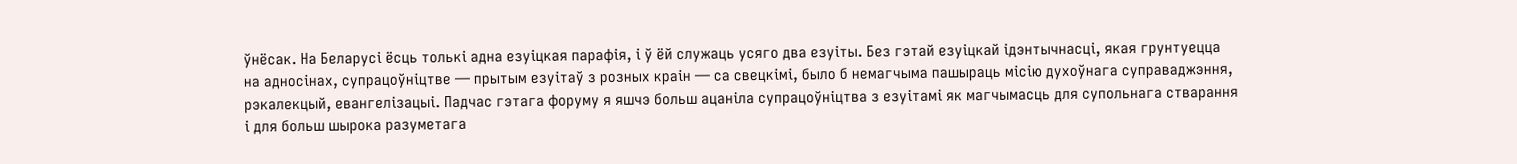ўнёсак. На Беларусі ёсць толькі адна езуіцкая парафія, і ў ёй служаць усяго два езуіты. Без гэтай езуіцкай ідэнтычнасці, якая грунтуецца на адносінах, супрацоўніцтве — прытым езуітаў з розных краін — са свецкімі, было б немагчыма пашыраць місію духоўнага суправаджэння, рэкалекцый, евангелізацыі. Падчас гэтага форуму я яшчэ больш ацаніла супрацоўніцтва з езуітамі як магчымасць для супольнага стварання і для больш шырока разуметага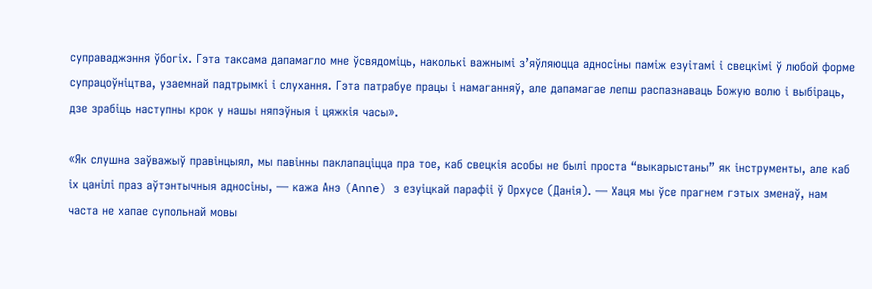суправаджэння ўбогіх. Гэта таксама дапамагло мне ўсвядоміць, наколькі важнымі з’яўляюцца адносіны паміж езуітамі і свецкімі ў любой форме супрацоўніцтва, узаемнай падтрымкі і слухання. Гэта патрабуе працы і намаганняў, але дапамагае лепш распазнаваць Божую волю і выбіраць, дзе зрабіць наступны крок у нашы няпэўныя і цяжкія часы».

«Як слушна заўважыў правінцыял, мы павінны паклапаціцца пра тое, каб свецкія асобы не былі проста “выкарыстаны” як інструменты, але каб іх цанілі праз аўтэнтычныя адносіны, — кажа Анэ (Anne) з езуіцкай парафіі ў Орхусе (Данія). — Хаця мы ўсе прагнем гэтых зменаў, нам часта не хапае супольнай мовы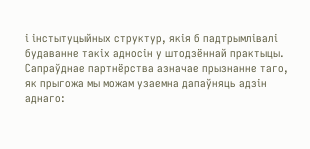і інстытуцыйных структур, якія б падтрымлівалі будаванне такіх адносін у штодзённай практыцы. Сапраўднае партнёрства азначае прызнанне таго, як прыгожа мы можам узаемна дапаўняць адзін аднаго: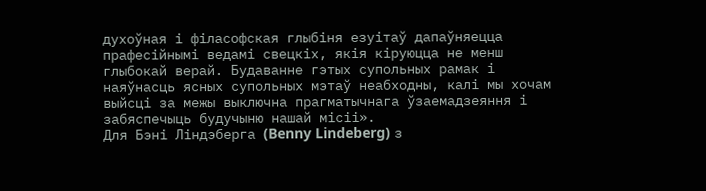духоўная і філасофская глыбіня езуітаў дапаўняецца прафесійнымі ведамі свецкіх, якія кіруюцца не менш глыбокай верай. Будаванне гэтых супольных рамак і наяўнасць ясных супольных мэтаў неабходны, калі мы хочам выйсці за межы выключна прагматычнага ўзаемадзеяння і забяспечыць будучыню нашай місіі».
Для Бэні Ліндэберга (Benny Lindeberg) з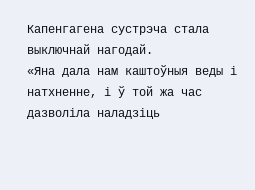Капенгагена сустрэча стала выключнай нагодай.
«Яна дала нам каштоўныя веды і натхненне, і ў той жа час дазволіла наладзіць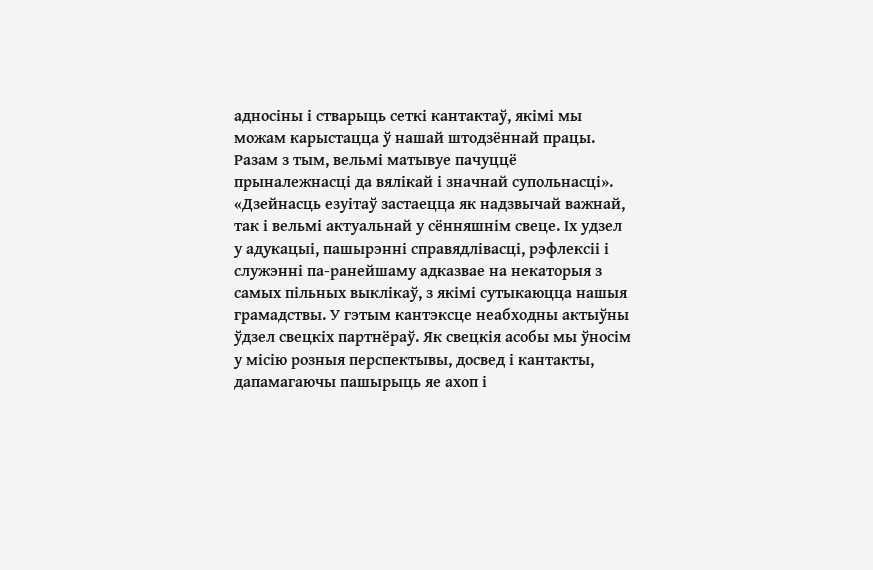адносіны і стварыць сеткі кантактаў, якімі мы можам карыстацца ў нашай штодзённай працы. Разам з тым, вельмі матывуе пачуццё прыналежнасці да вялікай і значнай супольнасці».
«Дзейнасць езуітаў застаецца як надзвычай важнай, так і вельмі актуальнай у сённяшнім свеце. Іх удзел у адукацыі, пашырэнні справядлівасці, рэфлексіі і служэнні па-ранейшаму адказвае на некаторыя з самых пільных выклікаў, з якімі сутыкаюцца нашыя грамадствы. У гэтым кантэксце неабходны актыўны ўдзел свецкіх партнёраў. Як свецкія асобы мы ўносім у місію розныя перспектывы, досвед і кантакты, дапамагаючы пашырыць яе ахоп і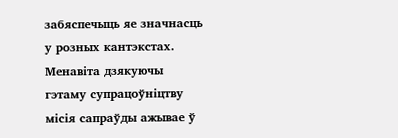забяспечыць яе значнасць у розных кантэкстах. Менавіта дзякуючы гэтаму супрацоўніцтву місія сапраўды ажывае ў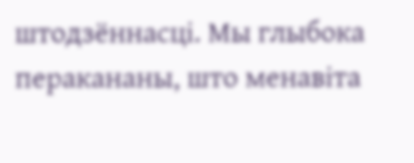штодзённасці. Мы глыбока перакананы, што менавіта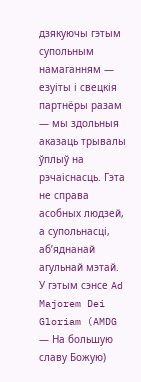дзякуючы гэтым супольным намаганням — езуіты і свецкія партнёры разам — мы здольныя аказаць трывалы ўплыў на рэчаіснасць. Гэта не справа асобных людзей, а супольнасці, аб’яднанай агульнай мэтай. У гэтым сэнсе Ad Majorem Dei Gloriam (AMDG — На большую славу Божую)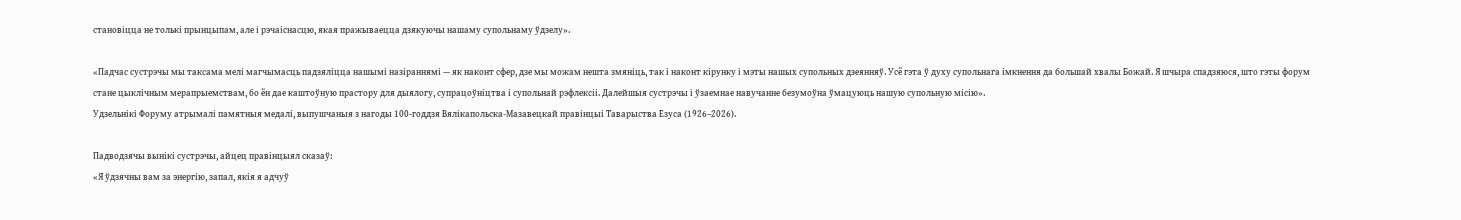становіцца не толькі прынцыпам, але і рэчаіснасцю, якая пражываецца дзякуючы нашаму супольнаму ўдзелу».

«Падчас сустрэчы мы таксама мелі магчымасць падзяліцца нашымі назіраннямі — як наконт сфер, дзе мы можам нешта змяніць, так і наконт кірунку і мэты нашых супольных дзеянняў. Усё гэта ў духу супольнага імкнення да большай хвалы Божай. Я шчыра спадзяюся, што гэты форум стане цыклічным мерапрыемствам, бо ён дае каштоўную прастору для дыялогу, супрацоўніцтва і супольнай рэфлексіі. Далейшыя сустрэчы і ўзаемнае навучанне безумоўна ўмацуюць нашую супольную місію».
Удзельнікі Форуму атрымалі памятныя медалі, выпушчаныя з нагоды 100-годдзя Вялікапольска-Мазавецкай правінцыі Таварыства Езуса (1926–2026).

Падводзячы вынікі сустрэчы, айцец правінцыял сказаў:
«Я ўдзячны вам за энергію, запал, якія я адчуў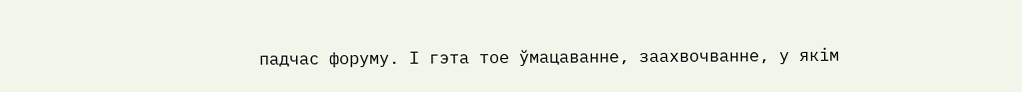падчас форуму. І гэта тое ўмацаванне, заахвочванне, у якім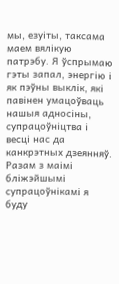мы, езуіты, таксама маем вялікую патрэбу. Я ўспрымаю гэты запал, энергію і як пэўны выклік, які павінен умацоўваць нашыя адносіны, супрацоўніцтва і весці нас да канкрэтных дзеянняў. Разам з маімі бліжэйшымі супрацоўнікамі я буду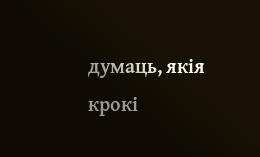думаць, якія крокі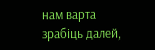нам варта зрабіць далей,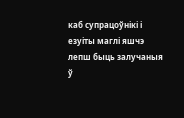каб супрацоўнікі і езуіты маглі яшчэ лепш быць залучаныя ў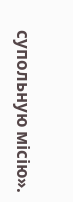супольную місію».